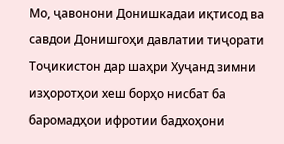Мо, ҷавонони Донишкадаи иқтисод ва савдои Донишгоҳи давлатии тиҷорати Тоҷикистон дар шаҳри Хуҷанд зимни изҳоротҳои хеш борҳо нисбат ба баромадҳои ифротии бадхоҳони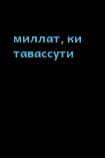миллат, ки тавассути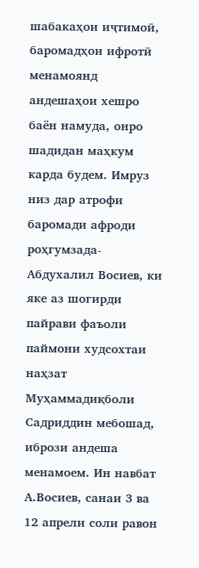шабакаҳои иҷтимоӣ, баромадҳои ифротӣ менамоянд андешаҳои хешро баён намуда, онро шадидан маҳкум карда будем. Имруз низ дар атрофи баромади афроди роҳгумзада-Абдухалил Восиев, ки яке аз шогирди пайрави фаъоли паймони худсохтаи наҳзат Муҳаммадиқболи Садриддин мебошад, ибрози андеша менамоем. Ин навбат А.Восиев, санаи 3 ва 12 апрели соли равон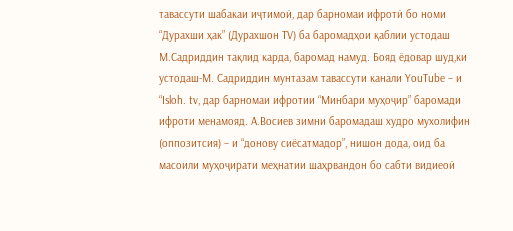тавассути шабакаи иҷтимоӣ, дар барномаи ифротӣ бо номи “Дурахши ҳак” (Дурахшон ТV) ба баромадҳои қаблии устодаш М.Садриддин тақлид карда, баромад намуд. Бояд ёдовар шуд,ки устодаш-М. Садриддин мунтазам тавассути канали YouTube – и “Isloh. tv, дар барномаи ифротии “Минбари муҳоҷир” баромади ифроти менамояд. А.Восиев зимни баромадаш худро мухолифин (оппозитсия) – и “донову сиёсатмадор”, нишон дода, оид ба масоили муҳоҷирати меҳнатии шаҳрвандон бо сабти видиеоӣ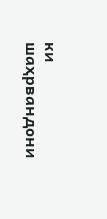ки шаҳрвандони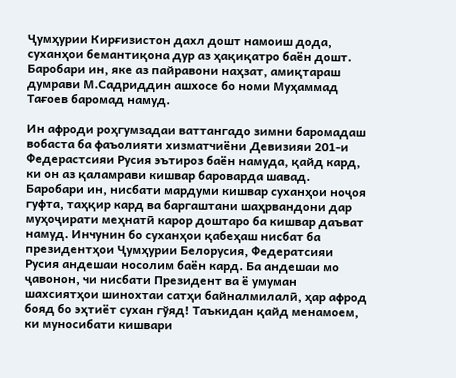Ҷумҳурии Кирғизистон дахл дошт намоиш дода, суханҳои бемантиқона дур аз ҳақиқатро баён дошт. Баробари ин, яке аз пайравони наҳзат, амиқтараш думрави М.Садриддин ашхосе бо номи Муҳаммад Тағоев баромад намуд.

Ин афроди роҳгумзадаи ваттангадо зимни баромадаш вобаста ба фаъолияти хизматчиёни Девизияи 201-и Федерастсияи Русия эътироз баён намуда, қайд кард, ки он аз қаламрави кишвар бароварда шавад. Баробари ин, нисбати мардуми кишвар суханҳои ноҷоя гуфта, таҳқир кард ва баргаштани шаҳрвандони дар муҳоҷирати меҳнатӣ карор доштаро ба кишвар даъват намуд. Инчунин бо суханҳои қабеҳаш нисбат ба президентҳои Ҷумҳурии Белорусия, Федератсияи Русия андешаи носолим баён кард. Ба андешаи мо ҷавонон, чи нисбати Президент ва ё умуман шахсиятҳои шинохтаи сатҳи байналмилалӣ, ҳар афрод бояд бо эҳтиёт сухан гўяд! Таъкидан қайд менамоем, ки муносибати кишвари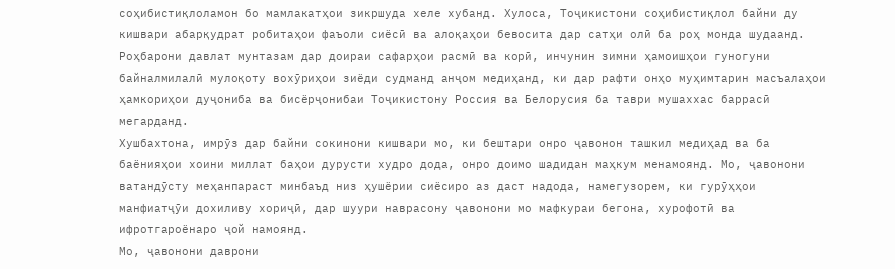соҳибистиқлоламон бо мамлакатҳои зикршуда хеле хубанд. Хулоса, Тоҷикистони соҳибистиқлол байни ду кишвари абарқудрат робитаҳои фаъоли сиёсӣ ва алоқаҳои бевосита дар сатҳи олӣ ба роҳ монда шудаанд. Роҳбарони давлат мунтазам дар доираи сафарҳои расмӣ ва корӣ, инчунин зимни ҳамоишҳои гуногуни байналмилалӣ мулоқоту вохӯриҳои зиёди судманд анҷом медиҳанд, ки дар рафти онҳо муҳимтарин масъалаҳои ҳамкориҳои дуҷониба ва бисёрҷонибаи Тоҷикистону Россия ва Белорусия ба таври мушаххас баррасӣ мегарданд.
Хушбахтона, имрӯз дар байни сокинони кишвари мо, ки бештари онро ҷавонон ташкил медиҳад ва ба баёнияҳои хоини миллат баҳои дурусти худро дода, онро доимо шадидан маҳкум менамоянд. Мо, ҷавонони ватандӯсту меҳанпараст минбаъд низ ҳушёрии сиёсиро аз даст надода, намегузорем, ки гурӯҳҳои манфиатҷӯи дохиливу хориҷӣ, дар шуури наврасону ҷавонони мо мафкураи бегона, хурофотӣ ва ифротгароёнаро ҷой намоянд.
Мо, ҷавонони даврони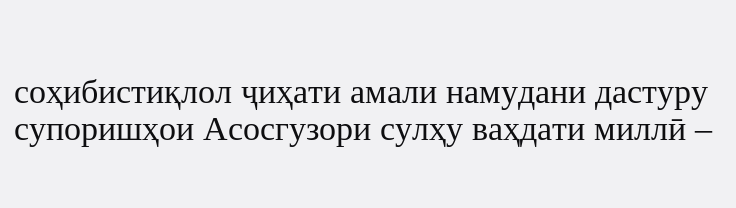соҳибистиқлол ҷиҳати амали намудани дастуру супоришҳои Асосгузори сулҳу ваҳдати миллӣ –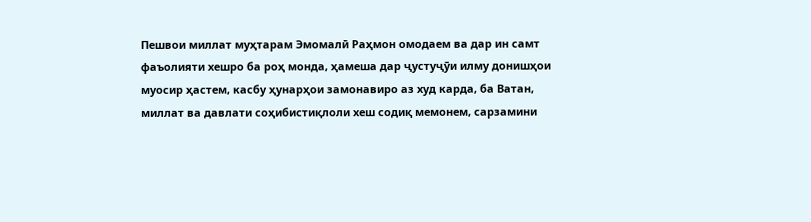Пешвои миллат муҳтарам Эмомалӣ Раҳмон омодаем ва дар ин самт фаъолияти хешро ба роҳ монда, ҳамеша дар ҷустуҷӯи илму донишҳои муосир ҳастем, касбу ҳунарҳои замонавиро аз худ карда, ба Ватан, миллат ва давлати соҳибистиқлоли хеш содиқ мемонем, сарзамини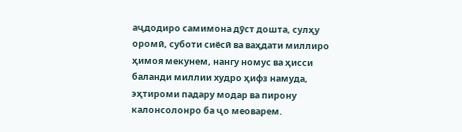аҷдодиро самимона дӯст дошта, сулҳу оромӣ, суботи сиёсӣ ва ваҳдати миллиро ҳимоя мекунем, нангу номус ва ҳисси баланди миллии худро ҳифз намуда, эҳтироми падару модар ва пирону калонсолонро ба ҷо меоварем.